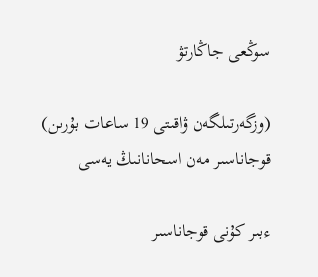سوڭعى جاڭارتۋ

(وزگەرتىلگەن ۋاقىتى 19 ساعات بۇرىن)
قوجاناسىر مەن اسحانانىڭ يەسى

ءبىر كۇنى قوجاناسىر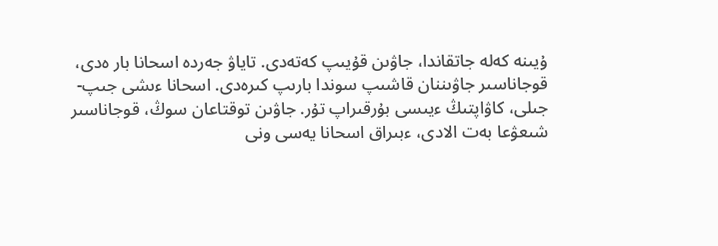ۇيىنە كەلە جاتقاندا، جاۋىن قۇيىپ كەتەدى. تاياۋ جەردە اسحانا بار ەدى، قوجاناسىر جاۋىننان قاشىپ سوندا بارىپ كىرەدى. اسحانا ءىشى جىپ-جىلى، كاۋاپتىڭ ءيىسى بۇرقىراپ تۇر. جاۋىن توقتاعان سوڭ، قوجاناسىر شىعۋعا بەت الادى، ءبىراق اسحانا يەسى ونى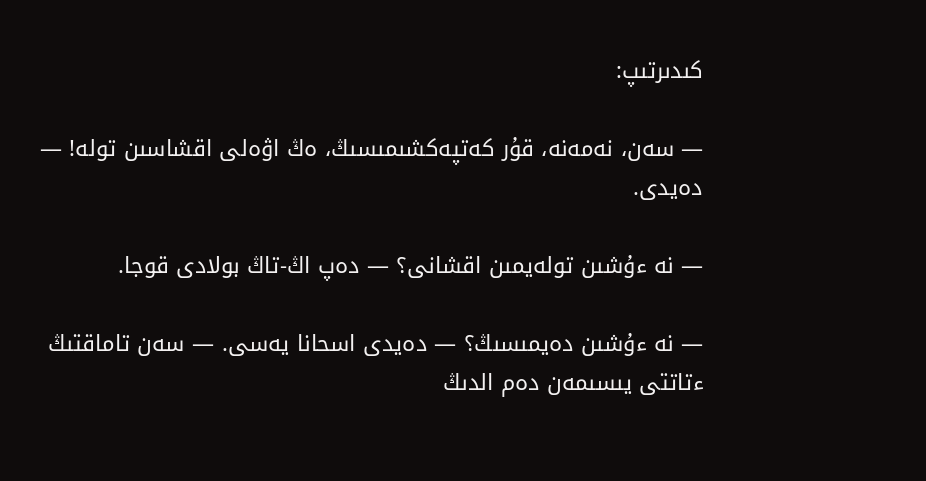كىدىرتىپ:

— سەن، نەمەنە، قۇر كەتپەكشىمىسىڭ، ەڭ اۋەلى اقشاسىن تولە! — دەيدى.

— نە ءۇشىن تولەيمىن اقشانى؟ — دەپ اڭ-تاڭ بولادى قوجا.

— نە ءۇشىن دەيمىسىڭ؟ — دەيدى اسحانا يەسى. — سەن تاماقتىڭ ءتاتتى يىسىمەن دەم الدىڭ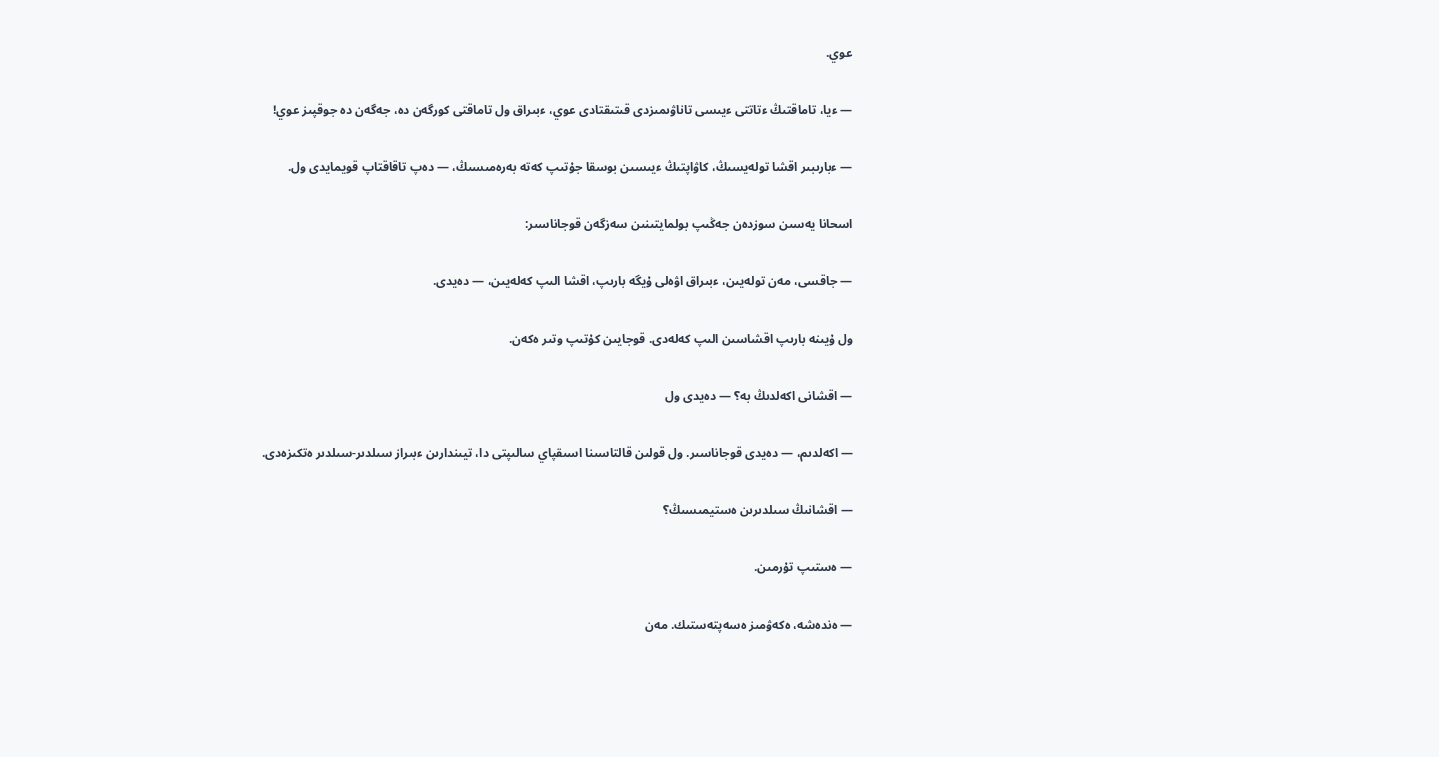عوي.

— ءيا، تاماقتىڭ ءتاتتى ءيىسى تاناۋىمىزدى قىتىقتادى عوي، ءبىراق ول تاماقتى كورگەن دە، جەگەن دە جوقپىز عوي!

— ءبارىبىر اقشا تولەيسىڭ، كاۋاپتىڭ ءيىسىن بوسقا جۇتىپ كەتە بەرەمىسىڭ، — دەپ تاقاقتاپ قويمايدى ول.

اسحانا يەسىن سوزدەن جەڭىپ بولمايتىنىن سەزگەن قوجاناسىر:

— جاقسى، مەن تولەيىن، ءبىراق اۋەلى ۇيگە بارىپ، اقشا الىپ كەلەيىن، — دەيدى.

ول ۇيىنە بارىپ اقشاسىن الىپ كەلەدى. قوجايىن كۇتىپ وتىر ەكەن.

— اقشانى اكەلدىڭ بە؟ — دەيدى ول

— اكەلدىم، — دەيدى قوجاناسىر. ول قولىن قالتاسىنا اسىقپاي سالىپتى دا، تيىندارىن ءبىراز سىلدىر-سىلدىر ەتكىزەدى.

— اقشانىڭ سىلدىرىن ەستيمىسىڭ؟

— ەستىپ تۇرمىن.

— ەندەشە، ەكەۋمىز ەسەپتەستىك. مەن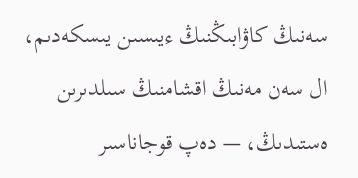سەنىڭ كاۋابىڭنىڭ ءيىسىن يىسكەدىم، ال سەن مەنىڭ اقشامنىڭ سىلدىرىن ەستىدىڭ، — دەپ قوجاناسىر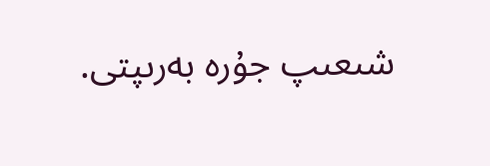شىعىپ جۇرە بەرىپتى.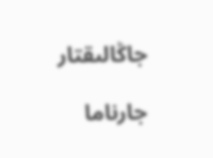جاڭالىقتار

جارناما